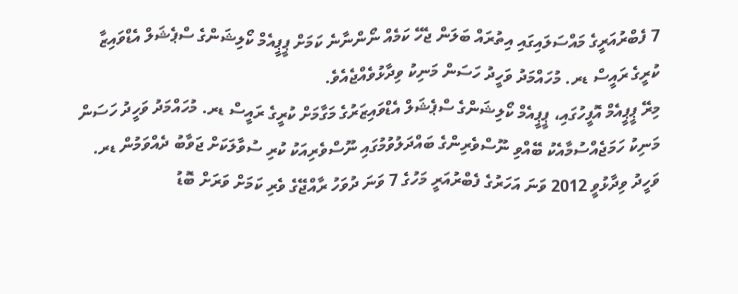7 ފެބްރުއަރީގެ މައްސަލައިގައި އިތުރައް ބަލަން ޖެހޭ ކަމެއް ނޯންނާނެ ކަމަށް ޕީޕީއެމް ކޯލިޝަންގެ ސްޕެޝަލް އެޑްވައިޒާ ކުރީގެ ރައީސް ޑރ. މުހައްމަދު ވަހީދު ހަސަން މަނިކު ވިދާޅުވެއްޖެއެވެ.
މިރޭ ޕީޕީއެމް އޮފީހުގައި، ޕީޕީއެމް ކޯލިޝަންގެ ސްޕެޝަލް އެޑްވައިޒަރުގެ މަގާމަށް ކުރީގެ ރައީސް ޑރ. މުހައްމަދު ވަހީދު ހަސަން މަނިކު ހަމަޖެއްސުމާއެކު ބޭއްވި ނޫސްވެރިންގެ ބައްދަލުވުމުގައި ނޫސްވެރިއަކު ކުރި ސުވާލަކަށް ޖަވާބު ދެއްވަމުން ޑރ. ވަހީދު ވިދާޅުވީ 2012 ވަނަ އަހަރުގެ ފެބްރުއަރީ މަހުގެ 7 ވަނަ ދުވަހު ރާއްޖޭގެ ވެރި ކަމަށް ވަރަށް ބޮޑު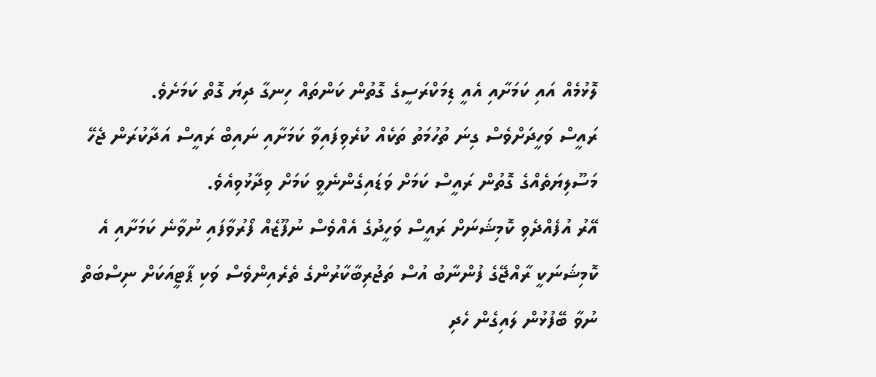ލޮޅުމެއް އައި ކަމަށާއި އެއީ ޑިމަކްރަސީގެ ގޮތުން ކަންތައް ހިނގާ ދިޔަ ގޮތް ކަމަށެވެ.
ރައީސް ވަހީދަށްވެސް ގިނަ ތުހުމަތު ތަކެއް ކުރެވިފައިވާ ކަމަށާއި ނައިބް ރައީސް އަދާކުރަން ޖެހޭ މަސޫލިޔަތެއްގެ ގޮތުން ރައީސް ކަމަށް ވަޑައިގެންނެވީ ކަމަށް ވިދާޅުވިއެވެ.
އޭރު އުފެއްދެވި ކޮމިޝަނަށް ރައީސް ވަހީދުގެ އެއްވެސް ނުފޫޒެއް ފޯރުވާފައި ނުވާނެ ކަމަށާއި އެ ކޮމިޝަނަކީ ރާއްޖޭގެ ފުންނާބު އުސް ތަޖުރިބާކާރުންގެ ތެރެއިންވެސް ވަކި ޕާޓީއަކަށް ނިސްބަތް ނުވާ ބޭފުޅުން ލައިގެން ހެދި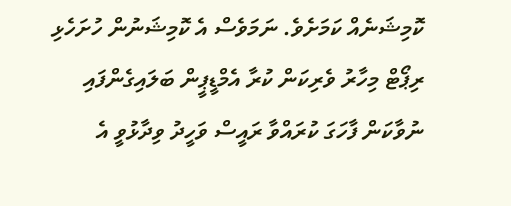ކޮމިޝަނެއް ކަމަށެވެ. ނަމަވެސް އެ ކޮމިޝަނުން ހުށަހެޅި ރިޕޯޓް މިހާރު ވެރިކަން ކުރާ އެމްޑީޕީން ބަލައިގެންފައި ނުވާކަން ފާހަގަ ކުރައްވާ ރައީސް ވަހީދު ވިދާޅުވީ އެ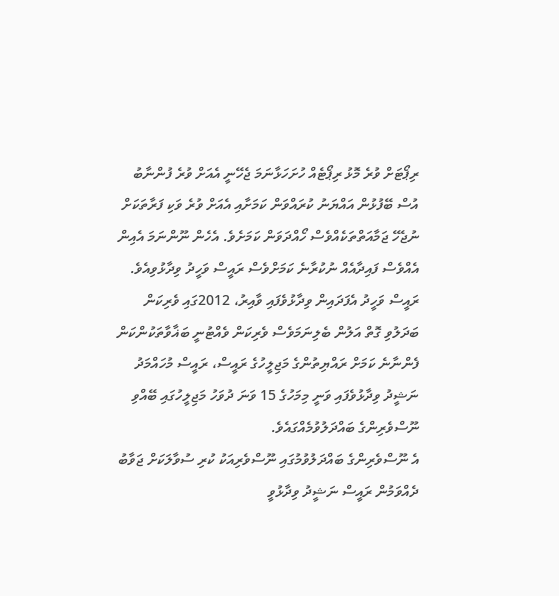ރިޕޯޓަށް ވުރެ މޮޅު ރިޕޯޓެއް ހުށަހަޅާނަމަ ޖެހޭނީ އެއަށް ވުރެ ފުންނާބު އުސް ބޭފުޅުން އައްޔަނު ކުރައްވަން ކަމަށާއި އެއަށް ވުރެ ވަކި ފަރާތަކަށް ނުޖެހޭ ޖަމާއަތްތަކެއްވެސް ހޯއްދަވަން ކަމަށެވެ. އެހެން ނޫންނަމަ އެއިން އެއްވެސް ފައިދާއެއް ނުކުރާނެ ކަމަށްވެސް ރައީސް ވަހީދު ވިދާޅުވިއެވެ.
ރައީސް ވަހީދު އެފަދައިން ވިދާޅުވެފައި ވާއިރު، 2012ގައި ވެރިކަން ބަދަލުވި ގޮތް އަލުން ބެލިނަމަވެސް ވެރިކަން ވެއްޓުނީ ބަޣާވާތަކުންކަން ފެންނާނެ ކަމަށް ރައްޔިތުންގެ މަޖިލީހުގެ ރައީސް، ރައީސް މުހައްމަދު ނަޝީދު ވިދާޅުވެފައި ވަނީ މިމަހުގެ 15 ވަނަ ދުވަހު މަޖިލީހުގައި ބޭއްވި ނޫސްވެރިންގެ ބައްދަލުވުމެއްގައެވެ.
އެ ނޫސްވެރިންގެ ބައްދަލުވުމުގައި ނޫސްވެރިއަކު ކުރި ސުވާލަކަށް ޖަވާބު ދެއްވަމުން ރައީސް ނަޝީދު ވިދާޅުވީ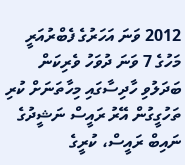2012 ވަނަ އަހަރުގެ ފެބްރުއަރީ މަހުގެ 7 ވަނަ ދުވަހު ވެރިކަން ބަދަލުވި ހާދިސާގައި މިހާތަނަށް ކުރި ތަހުގީގުން އޭރު ރައީސް ނަޝީދުގެ ނައިބް ރައީސް، ކުރީގެ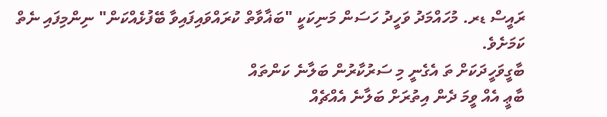ރައީސް ޑރ. މުހައްމަދު ވަހީދު ހަސަން މަނިކަކީ "ބަޣާވާތް ކުރައްވައިފައިވާ ބޭފުޅެއްކަން" ނިންމިފައި ނެތް ކަމަށެވެ.
ބާގީވަހީދަކަށް ތަ އެގެނީ މި ސަރުކާރުން ބަލާނެ ކަންތައް
ބާޢީ އެއް ވީމަ ދެން އިތުރަށް ބަލާނެ އެއްޗެއް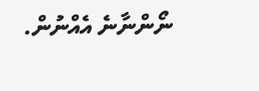ނޯންނާނެ އެއްނުން.